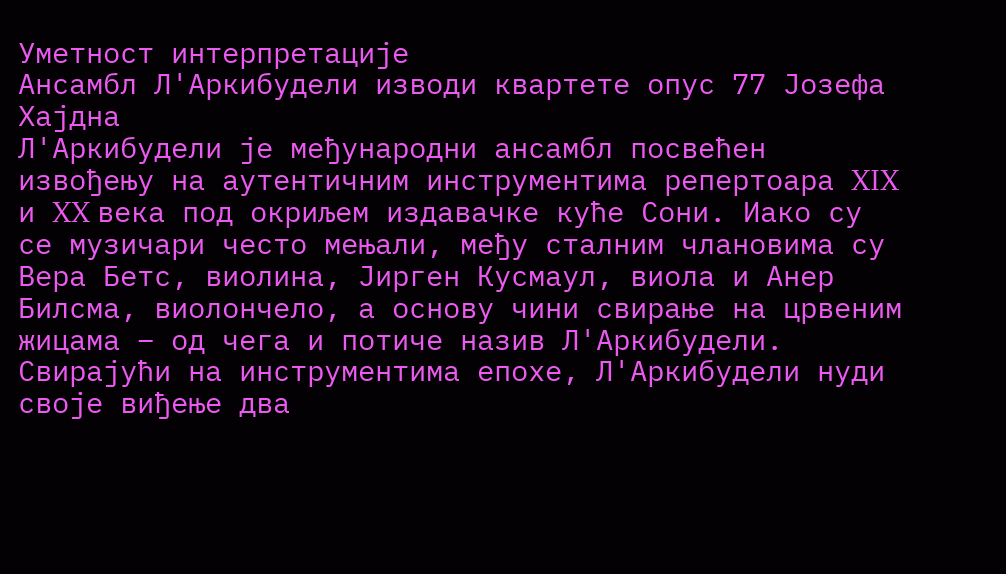Уметност интерпретације
Ансамбл Л'Аркибудели изводи квартете опус 77 Јозефа Хајдна
Л'Аркибудели је међународни ансамбл посвећен извођењу на аутентичним инструментима репертоара XIX и XX века под окриљем издавачке куће Сони. Иако су се музичари често мењали, међу сталним члановима су Вера Бетс, виолина, Јирген Кусмаул, виола и Анер Билсма, виолончело, а основу чини свирање на црвеним жицама – од чега и потиче назив Л'Аркибудели.
Свирајући на инструментима епохе, Л'Аркибудели нуди своје виђење два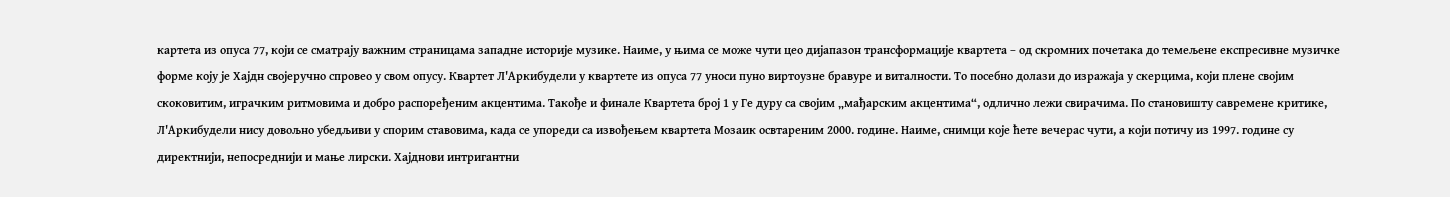картета из опуса 77, који се сматрају важним страницама западне историје музике. Наиме, у њима се може чути цео дијапазон трансформације квартета – од скромних почетака до темељене експресивне музичке форме коју је Хајдн својеручно спровео у свом опусу. Квартет Л'Аркибудели у квартете из опуса 77 уноси пуно виртоузне бравуре и виталности. То посебно долази до изражаја у скерцима, који плене својим скоковитим, играчким ритмовима и добро распоређеним акцентима. Такође и финале Квартета број 1 у Ге дуру са својим „мађарским акцентима“, одлично лежи свирачима. По становишту савремене критике, Л'Аркибудели нису довољно убедљиви у спорим ставовима, када се упореди са извођењем квартета Мозаик освтареним 2000. године. Наиме, снимци које ћете вечерас чути, а који потичу из 1997. године су директнији, непосреднији и мање лирски. Хајднови интригантни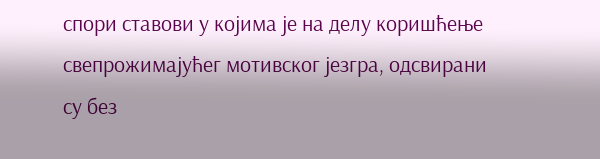спори ставови у којима је на делу коришћење свепрожимајућег мотивског језгра, одсвирани су без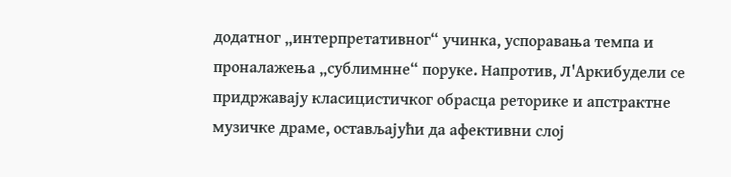додатног „интерпретативног“ учинка, успоравања темпа и проналажења „сублимнне“ поруке. Напротив, Л'Аркибудели се придржавају класицистичког обрасца реторике и апстрактне музичке драме, остављајући да афективни слој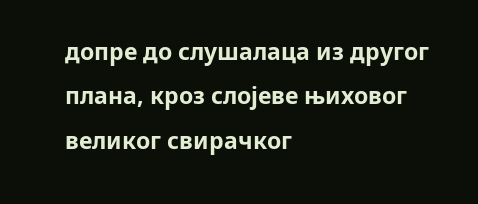допре до слушалаца из другог плана, кроз слојеве њиховог великог свирачког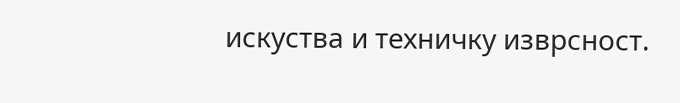искуства и техничку изврсност.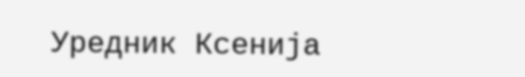Уредник Ксенија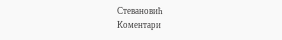Стевановић
Коментари